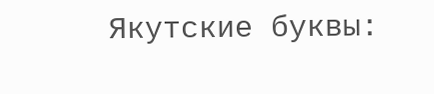Якутские буквы: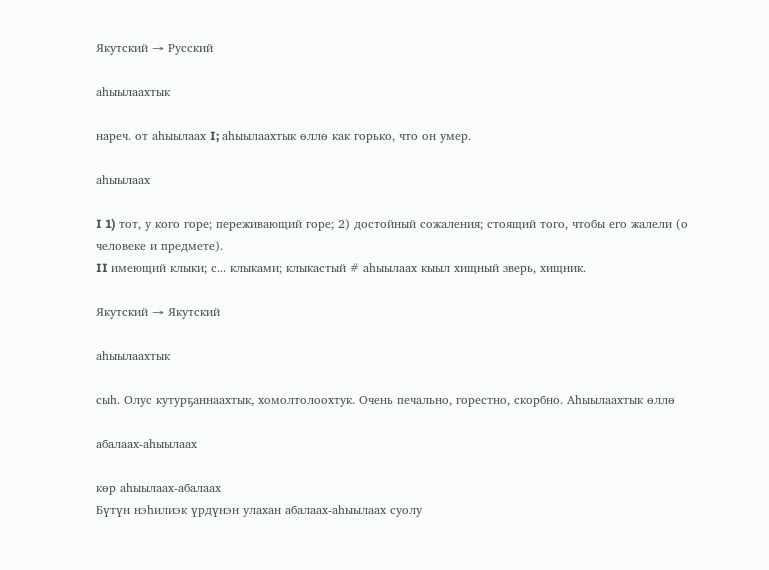Якутский → Русский

аһыылаахтык

нареч. от аһыылаах I; аһыылаахтык өллө как горько, что он умер.

аһыылаах

I 1) тот, у кого горе; переживающий горе; 2) достойный сожаления; стоящий того, чтобы его жалели (о человеке и предмете).
II имеющий клыки; с... клыками; клыкастый # аһыылаах кыыл хищный зверь, хищник.

Якутский → Якутский

аһыылаахтык

сыһ. Олус кутурҕаннаахтык, хомолтолоохтук. Очень печально, горестно, скорбно. Аһыылаахтык өллө

абалаах-аһыылаах

көр аһыылаах-абалаах
Бүтүн нэһилиэк үрдүнэн улахан абалаах-аһыылаах суолу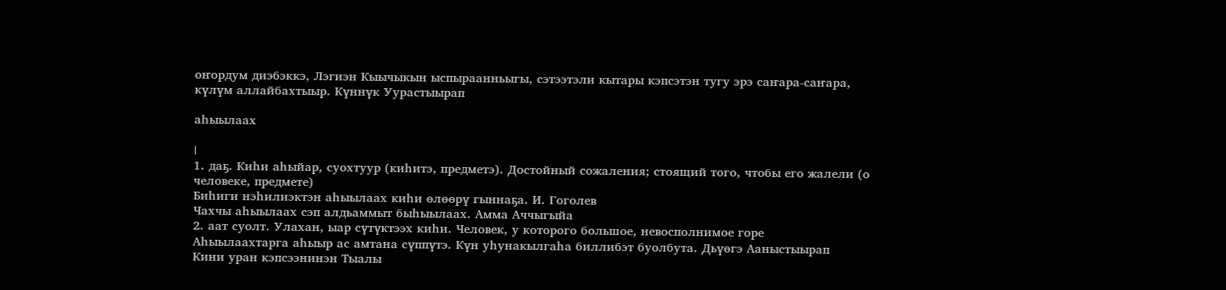оҥордум диэбэккэ, Лэгиэн Кыычыкын ыспыраанньыгы, сэтээтэли кытары кэпсэтэн тугу эрэ саҥара-саҥара, күлүм аллайбахтыыр. Күннүк Уурастыырап

аһыылаах

I
1. даҕ. Киһи аһыйар, суохтуур (киһитэ, предметэ). Достойный сожаления; стоящий того, чтобы его жалели (о человеке, предмете)
Биһиги нэһилиэктэн аһыылаах киһи өлөөрү гыннаҕа. И. Гоголев
Чахчы аһыылаах сэп алдьаммыт быһыылаах. Амма Аччыгыйа
2. аат суолт. Улахан, ыар сүтүктээх киһи. Человек, у которого большое, невосполнимое горе
Аһыылаахтарга аһыыр ас амтана сүппүтэ. Күн уһунакылгаһа биллибэт буолбута. Дьүөгэ Ааныстыырап
Кини уран кэпсээнинэн Тыалы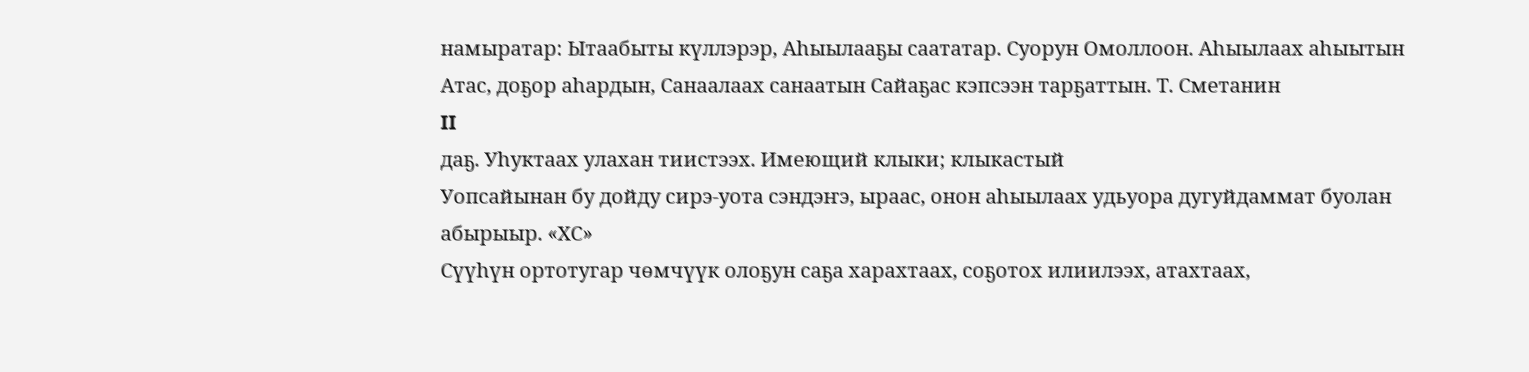намыратар: Ытаабыты күллэрэр, Аһыылааҕы саататар. Суорун Омоллоон. Аһыылаах аһыытын Атас, доҕор аһардын, Санаалаах санаатын Сайаҕас кэпсээн тарҕаттын. Т. Сметанин
II
даҕ. Уһуктаах улахан тиистээх. Имеющий клыки; клыкастый
Уопсайынан бу дойду сирэ-уота сэндэҥэ, ыраас, онон аһыылаах удьуора дугуйдаммат буолан абырыыр. «ХС»
Сүүһүн ортотугар чөмчүүк олоҕун саҕа харахтаах, соҕотох илиилээх, атахтаах,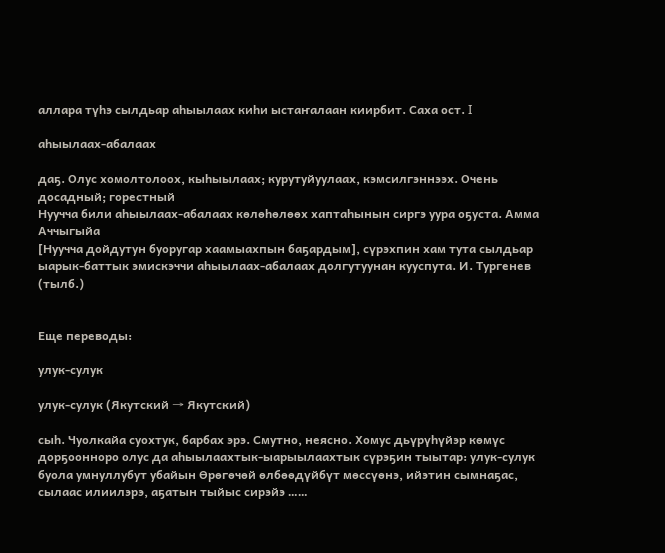аллара түһэ сылдьар аһыылаах киһи ыстаҥалаан киирбит. Саха ост. I

аһыылаах-абалаах

даҕ. Олус хомолтолоох, кыһыылаах; курутуйуулаах, кэмсилгэннээх. Очень досадный; горестный
Нуучча били аһыылаах-абалаах көлөһөлөөх хаптаһынын сиргэ уура оҕуста. Амма Аччыгыйа
[Нуучча дойдутун буоругар хаамыахпын баҕардым], сүрэхпин хам тута сылдьар ыарык-баттык эмискэччи аһыылаах-абалаах долгутуунан кууспута. И. Тургенев (тылб.)


Еще переводы:

улук-сулук

улук-сулук (Якутский → Якутский)

сыһ. Чуолкайа суохтук, барбах эрэ. Смутно, неясно. Хомус дьүрүһүйэр көмүс дорҕоонноро олус да аһыылаахтык-ыарыылаахтык сүрэҕин тыытар: улук-сулук буола умнуллубут убайын Өрөгөчөй өлбөөдүйбүт мөссүөнэ, ийэтин сымнаҕас, сылаас илиилэрэ, аҕатын тыйыс сирэйэ ……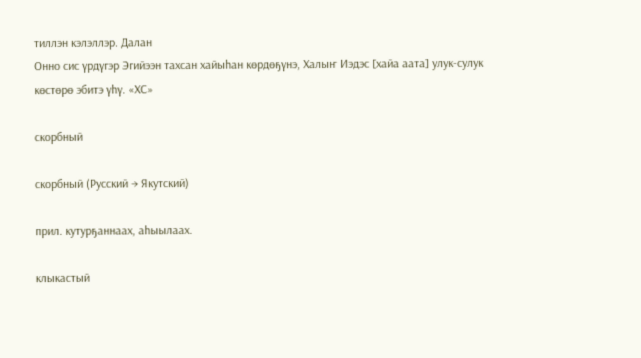тиллэн кэлэллэр. Далан
Онно сис үрдүгэр Эгийээн тахсан хайыһан көрдөҕүнэ, Халыҥ Иэдэс [хайа аата] улук-сулук көстөрө эбитэ үһү. «ХС»

скорбный

скорбный (Русский → Якутский)

прил. кутурҕаннаах, аһыылаах.

клыкастый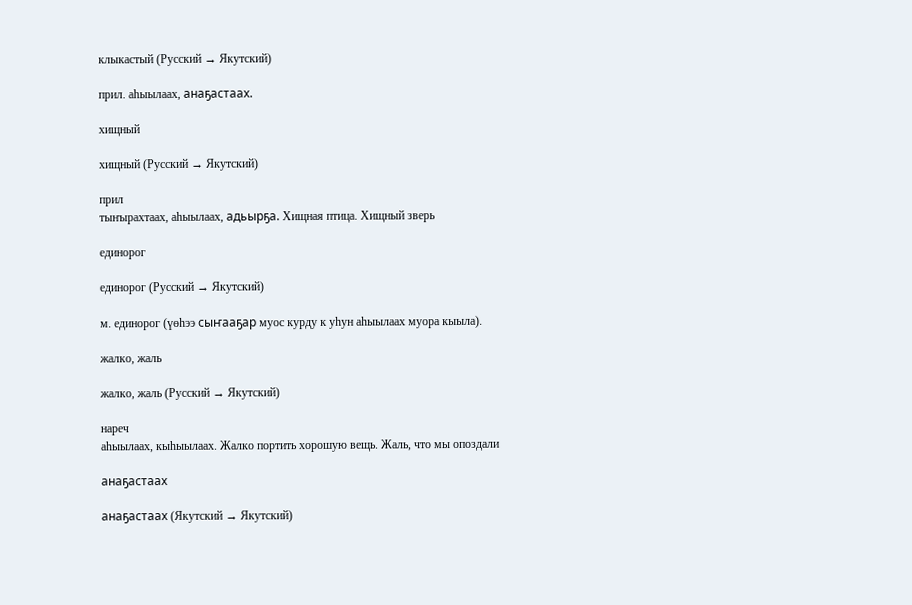клыкастый (Русский → Якутский)

прил. аһыылаах, анаҕастаах.

хищный

хищный (Русский → Якутский)

прил
тыҥырахтаах, аһыылаах, адьырҕа. Хищная птица. Хищный зверь

единорог

единорог (Русский → Якутский)

м. единорог (үөһээ сыҥааҕар муос курду к уһун аһыылаах муора кыыла).

жалко, жаль

жалко, жаль (Русский → Якутский)

нареч
аһыылаах, кыһыылаах. Жалко портить хорошую вещь. Жаль, что мы опоздали

анаҕастаах

анаҕастаах (Якутский → Якутский)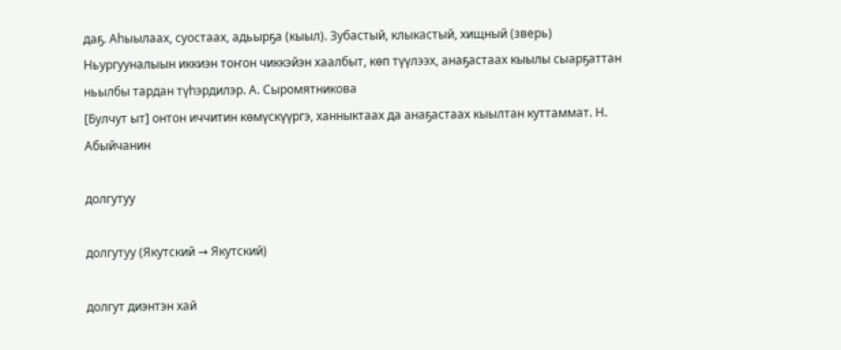даҕ. Аһыылаах, суостаах, адьырҕа (кыыл). Зубастый, клыкастый, хищный (зверь)
Ньургууналыын иккиэн тоҥон чиккэйэн хаалбыт, көп түүлээх, анаҕастаах кыылы сыарҕаттан ньылбы тардан түһэрдилэр. А. Сыромятникова
[Булчут ыт] онтон иччитин көмүскүүргэ, ханныктаах да анаҕастаах кыылтан куттаммат. Н. Абыйчанин

долгутуу

долгутуу (Якутский → Якутский)

долгут диэнтэн хай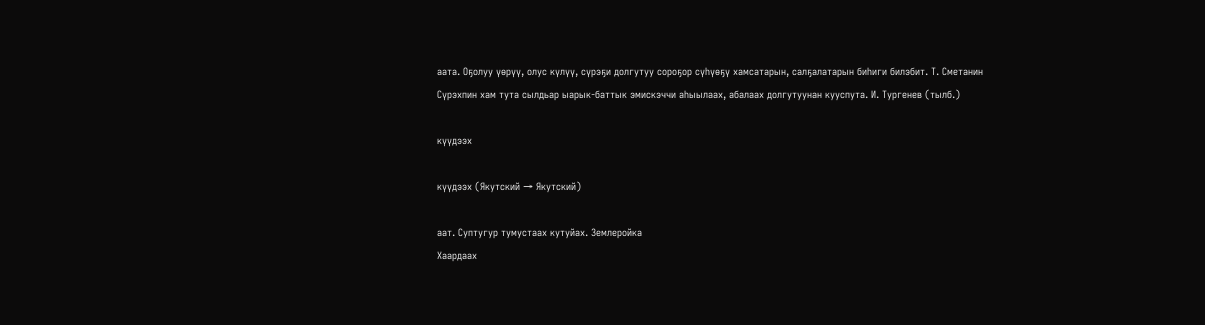аата. Оҕолуу үөрүү, олус күлүү, сүрэҕи долгутуу сороҕор сүһүөҕү хамсатарын, салҕалатарын биһиги билэбит. Т. Сметанин
Сүрэхпин хам тута сылдьар ыарык-баттык эмискэччи аһыылаах, абалаах долгутуунан кууспута. И. Тургенев (тылб.)

күүдээх

күүдээх (Якутский → Якутский)

аат. Суптугур тумустаах кутуйах. Землеройка
Хаардаах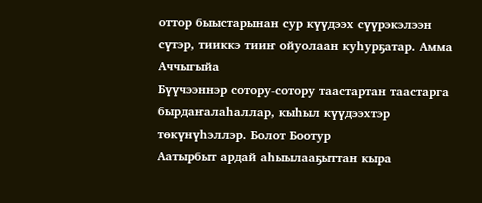оттор быыстарынан сур күүдээх сүүрэкэлээн сүтэр, тииккэ тииҥ ойуолаан куһурҕатар. Амма Аччыгыйа
Бүүчээннэр сотору-сотору таастартан таастарга бырдаҥалаһаллар, кыһыл күүдээхтэр төкүнүһэллэр. Болот Боотур
Аатырбыт ардай аһыылааҕыттан кыра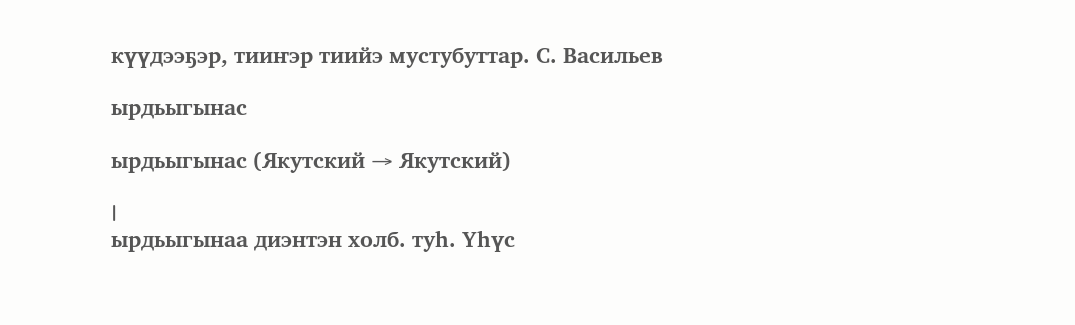күүдээҕэр, тииҥэр тиийэ мустубуттар. С. Васильев

ырдьыгынас

ырдьыгынас (Якутский → Якутский)

I
ырдьыгынаа диэнтэн холб. туһ. Үһүс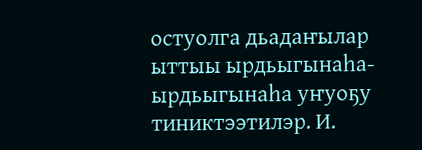остуолга дьадаҥылар ыттыы ырдьыгынаһа-ырдьыгынаһа уҥуоҕу тиниктээтилэр. И.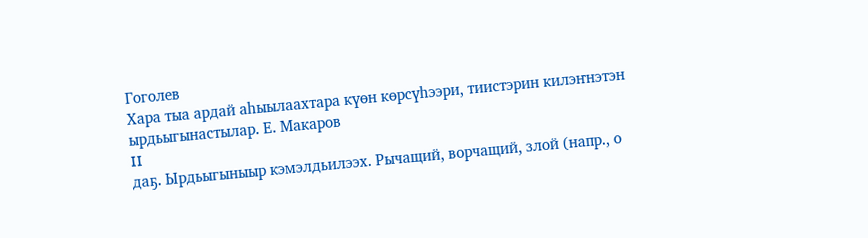Гоголев
Хара тыа ардай аһыылаахтара күөн көрсүһээри, тиистэрин килэҥнэтэн ырдьыгынастылар. Е. Макаров
II
даҕ. Ырдьыгыныыр кэмэлдьилээх. Рычащий, ворчащий, злой (напр., о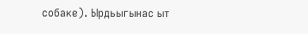собаке). Ырдьыгынас ыт